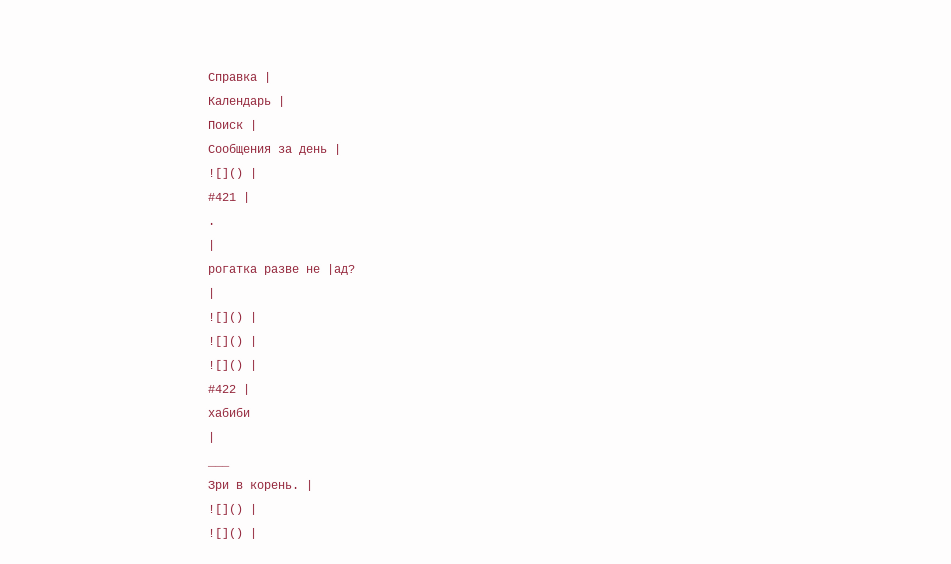Справка |
Календарь |
Поиск |
Сообщения за день |
![]() |
#421 |
.
|
рогатка разве не |ад?
|
![]() |
![]() |
![]() |
#422 |
хабиби
|
___
Зри в корень. |
![]() |
![]() |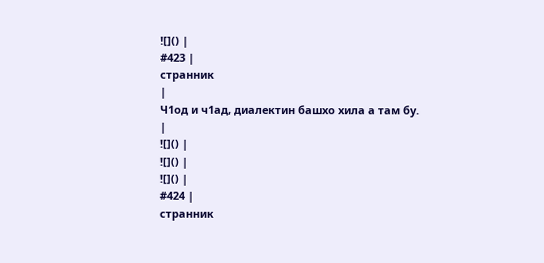![]() |
#423 |
странник
|
Ч1од и ч1ад, диалектин башхо хила а там бу.
|
![]() |
![]() |
![]() |
#424 |
странник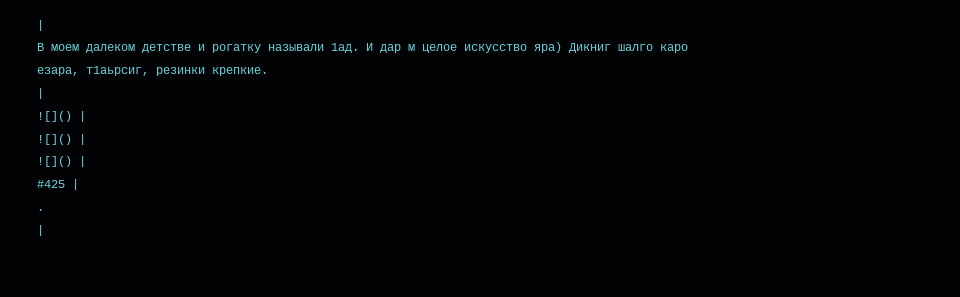|
В моем далеком детстве и рогатку называли 1ад. И дар м целое искусство яра) Дикниг шалго каро езара, т1аьрсиг, резинки крепкие.
|
![]() |
![]() |
![]() |
#425 |
.
|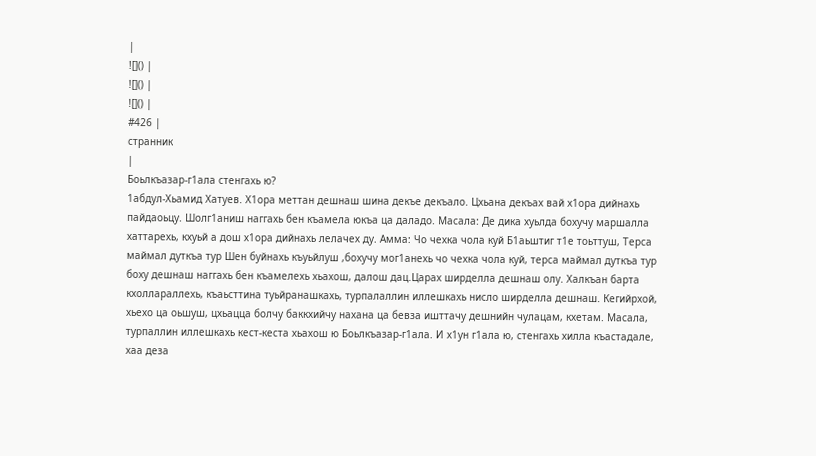|
![]() |
![]() |
![]() |
#426 |
странник
|
Боьлкъазар-г1ала стенгахь ю?
1абдул-Хьамид Хатуев. Х1ора меттан дешнаш шина декъе декъало. Цхьана декъах вай х1ора дийнахь пайдаоьцу. Шолг1аниш наггахь бен къамела юкъа ца даладо. Масала: Де дика хуьлда бохучу маршалла хаттарехь, кхуьй а дош х1ора дийнахь лелачех ду. Амма: Чо чехка чола куй Б1аьштиг т1е тоьттуш, Терса маймал дуткъа тур Шен буйнахь къуьйлуш ,бохучу мог1анехь чо чехка чола куй, терса маймал дуткъа тур боху дешнаш наггахь бен къамелехь хьахош, далош дац.Царах ширделла дешнаш олу. Халкъан барта кхоллараллехь, къаьсттина туьйранашкахь, турпалаллин иллешкахь нисло ширделла дешнаш. Кегийрхой, хьехо ца оьшуш, цхьацца болчу баккхийчу нахана ца бевза ишттачу дешнийн чулацам, кхетам. Масала, турпаллин иллешкахь кест-кеста хьахош ю Боьлкъазар-г1ала. И х1ун г1ала ю, стенгахь хилла къастадале, хаа деза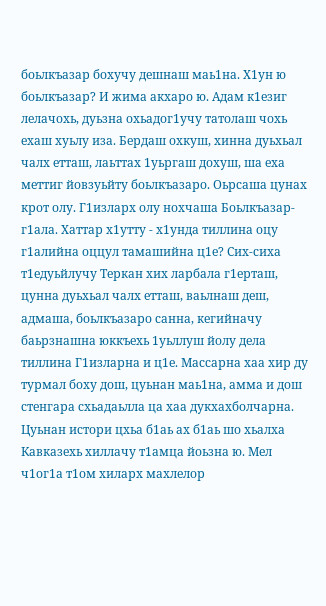боьлкъазар бохучу дешнаш маь1на. Х1ун ю боьлкъазар? И жима акхаро ю. Адам к1езиг лелачохь, дуьзна охьадог1учу татолаш чохь ехаш хуьлу иза. Бердаш охкуш, хинна дуьхьал чалх етташ, лаьттах 1уьргаш дохуш, ша еха меттиг йовзуьйту боьлкъазаро. Оьрсаша цунах крот олу. Г1изларх олу нохчаша Боьлкъазар-г1ала. Хаттар х1утту - х1унда тиллина оцу г1алийна оццул тамашийна ц1е? Сих-сиха т1едуьйлучу Теркан хих ларбала г1ерташ, цунна дуьхьал чалх етташ, ваьлнаш деш, адмаша, боьлкъазаро санна, кегийначу баьрзнашна юккъехь 1уьллуш йолу дела тиллина Г1изларна и ц1е. Массарна хаа хир ду турмал боху дош, цуьнан маь1на, амма и дош стенгара схьадаьлла ца хаа дукхахболчарна. Цуьнан истори цхьа б1аь ах б1аь шо хьалха Кавказехь хиллачу т1амца йоьзна ю. Мел ч1ог1а т1ом хиларх махлелор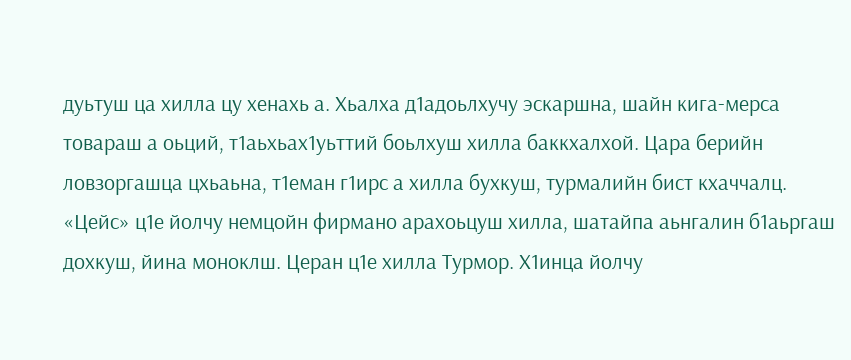дуьтуш ца хилла цу хенахь а. Хьалха д1адоьлхучу эскаршна, шайн кига-мерса товараш а оьций, т1аьхьах1уьттий боьлхуш хилла баккхалхой. Цара берийн ловзоргашца цхьаьна, т1еман г1ирс а хилла бухкуш, турмалийн бист кхаччалц. «Цейс» ц1е йолчу немцойн фирмано арахоьцуш хилла, шатайпа аьнгалин б1аьргаш дохкуш, йина моноклш. Церан ц1е хилла Турмор. Х1инца йолчу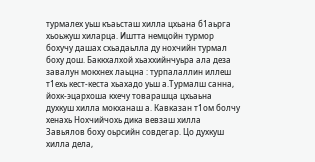турмалех уьш къаьсташ хилла цхьана б1аьрга хьоьжуш хиларца. Иштта немцойн турмор бохучу дашах схьадаьлла ду нохчийн турмал боху дош. Баккхалхой хьаххийнчуьра ала деза завалун мокхнех лаьцна : турпалаллин иллеш т1ехь кест-кеста хьахадо уьш а.Турмалш санна, йохк-эцархоша кхечу товарашца цхьаьна духкуш хилла мокханаш а. Кавказан т1ом болчу хенахь Нохчийчохь дика вевзаш хилла Завьялов боху оьрсийн совдегар. Цо духкуш хилла дела,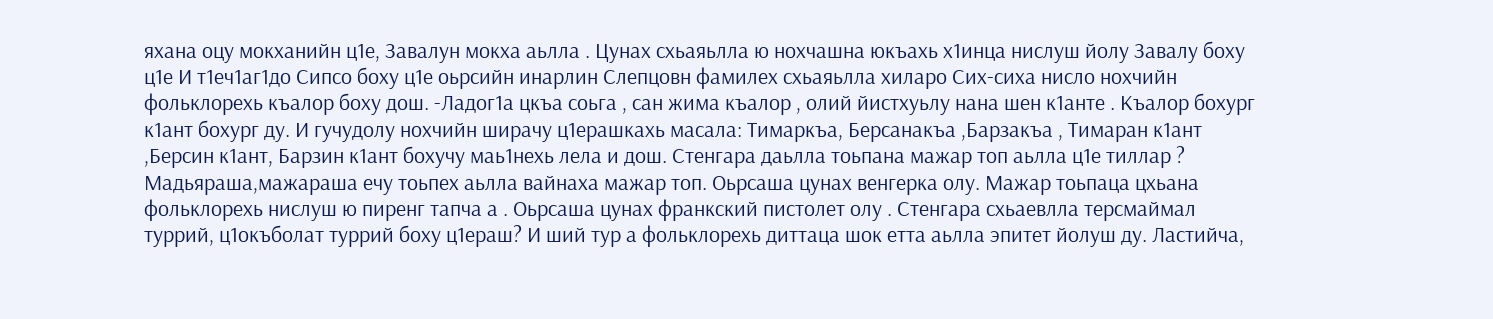яхана оцу мокханийн ц1е, Завалун мокха аьлла . Цунах схьаяьлла ю нохчашна юкъахь х1инца нислуш йолу Завалу боху ц1е И т1еч1аг1до Сипсо боху ц1е оьрсийн инарлин Слепцовн фамилех схьаяьлла хиларо Сих-сиха нисло нохчийн фольклорехь къалор боху дош. -Ладог1а цкъа соьга , сан жима къалор , олий йистхуьлу нана шен к1анте . Къалор бохург к1ант бохург ду. И гучудолу нохчийн ширачу ц1ерашкахь масала: Тимаркъа, Берсанакъа ,Барзакъа , Тимаран к1ант ,Берсин к1ант, Барзин к1ант бохучу маь1нехь лела и дош. Стенгара даьлла тоьпана мажар топ аьлла ц1е тиллар ? Мадьяраша,мажараша ечу тоьпех аьлла вайнаха мажар топ. Оьрсаша цунах венгерка олу. Мажар тоьпаца цхьана фольклорехь нислуш ю пиренг тапча а . Оьрсаша цунах франкский пистолет олу . Стенгара схьаевлла терсмаймал туррий, ц1окъболат туррий боху ц1ераш? И ший тур а фольклорехь диттаца шок етта аьлла эпитет йолуш ду. Ластийча,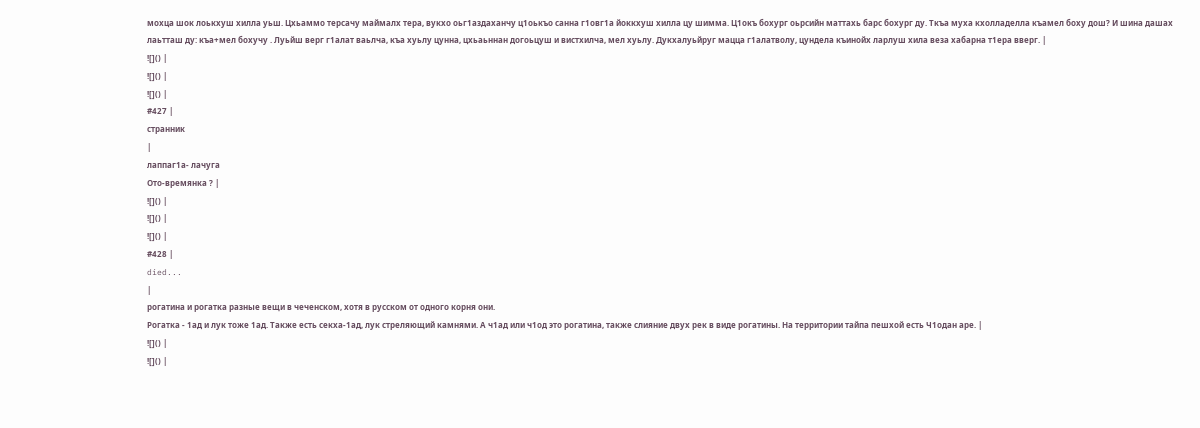мохца шок лоькхуш хилла уьш. Цхьаммо терсачу маймалх тера, вукхо оьг1аздаханчу ц1оькъо санна г1овг1а йоккхуш хилла цу шимма. Ц1окъ бохург оьрсийн маттахь барс бохург ду. Ткъа муха кхолладелла къамел боху дош? И шина дашах лаьтташ ду: къа+мел бохучу . Луьйш верг г1алат ваьлча, къа хуьлу цунна, цхьаьннан догоьцуш и вистхилча, мел хуьлу. Дукхалуьйруг мацца г1алатволу, цундела къинойх ларлуш хила веза хабарна т1ера вверг. |
![]() |
![]() |
![]() |
#427 |
странник
|
лаппаг1а- лачуга
Ото-времянка ? |
![]() |
![]() |
![]() |
#428 |
died...
|
рогатина и рогатка разные вещи в чеченском, хотя в русском от одного корня они.
Рогатка - 1ад и лук тоже 1ад. Также есть секха-1ад, лук стреляющий камнями. А ч1ад или ч1од это рогатина, также слияние двух рек в виде рогатины. На территории тайпа пешхой есть Ч1одан аре. |
![]() |
![]() |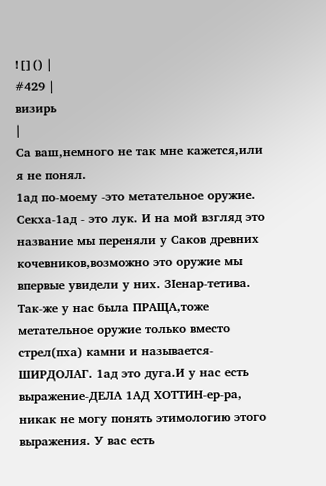![]() |
#429 |
визирь
|
Са ваш,немного не так мне кажется,или я не понял.
1ад по-моему -это метательное оружие. Секха-1ад - это лук. И на мой взгляд это название мы переняли у Саков древних кочевников,возможно это оружие мы впервые увидели у них. ЗӀенар-тетива. Так-же у нас была ПРАЩА,тоже метательное оружие только вместо стрел(пха) камни и называется-ШИРДОЛАГ. 1ад это дуга.И у нас есть выражение-ДЕЛА 1АД ХОТТИН-ер-ра, никак не могу понять этимологию этого выражения. У вас есть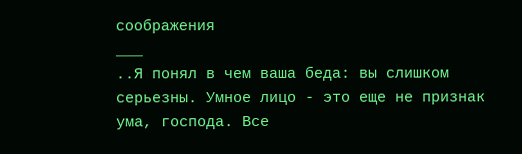соображения
___
..Я понял в чем ваша беда: вы слишком серьезны. Умное лицо - это еще не признак ума, господа. Все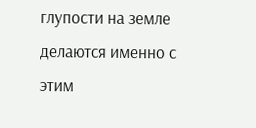глупости на земле делаются именно с этим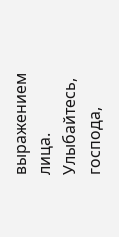выражением лица. Улыбайтесь, господа,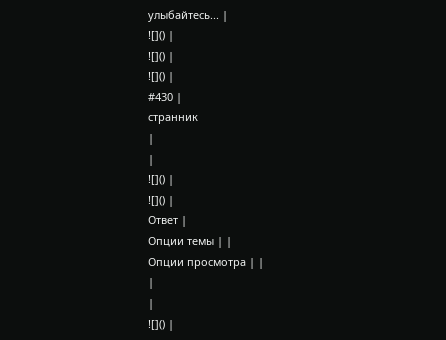улыбайтесь... |
![]() |
![]() |
![]() |
#430 |
странник
|
|
![]() |
![]() |
Ответ |
Опции темы | |
Опции просмотра | |
|
|
![]() |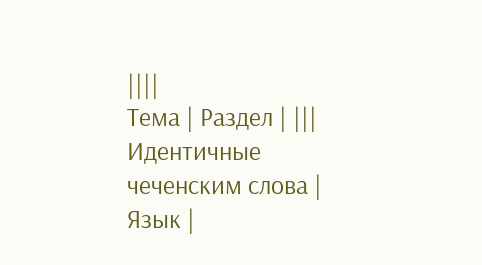||||
Тема | Раздел | |||
Идентичные чеченским слова | Язык |